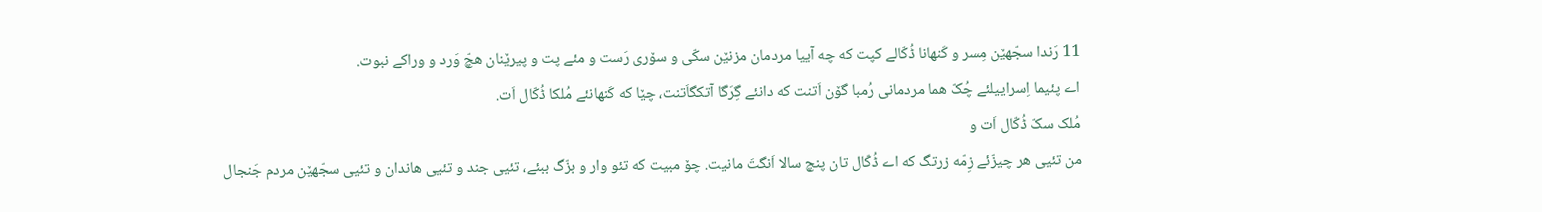11 رَندا سجّهێن مِسر و کَنهانا ڈُکّالے کپت که چه آییا مردمان مزنێن سکّی و سۆری رَست و مئے پت و پیرێنان هچّ وَرد و وراکے نبوت.
اے پئیما اِسراییلئے چُکّ هما مردمانی رُمبا گۆن اَتنت که دانئے گِرَگا آتکگاَتنت، چێا که کَنهانئے مُلکا ڈُکّال اَت.
مُلک سکّ ڈُکّال اَت و
من تئیی هر چیزّئے زِمّه زرتگ که اے ڈُکّال تان پنچ سالا اَنگتَ مانیت. چۆ مبیت که تئو وار و بزّگ ببئے، تئیی جند و تئیی هاندان و تئیی سجّهێن مردم جَنجال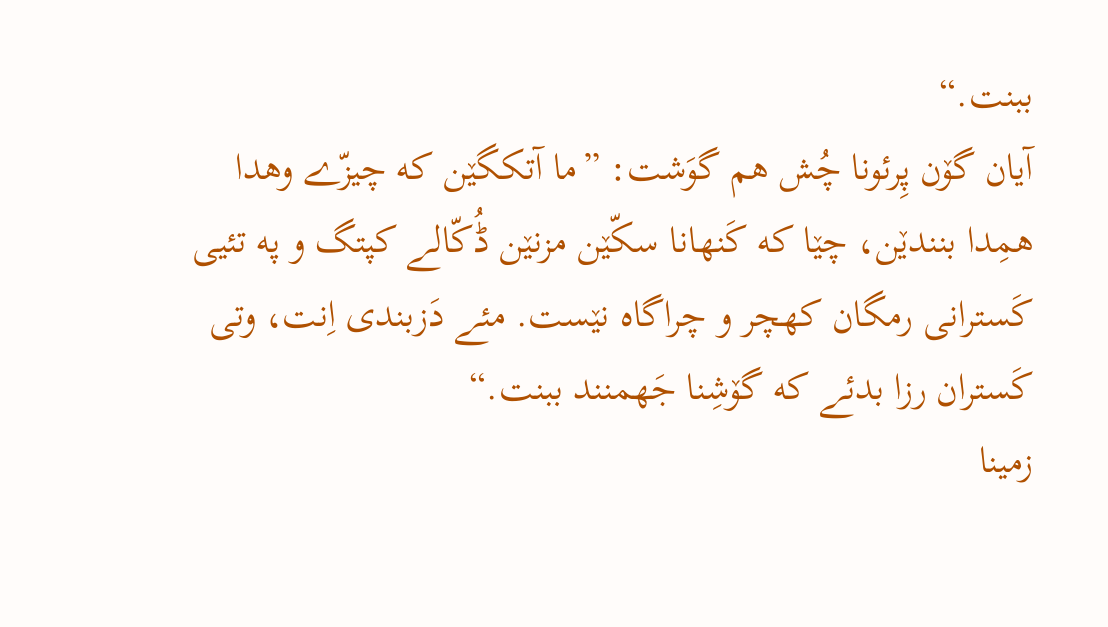ببنت.“
آیان گۆن پِرئونا چُش هم گوَشت: ”ما آتکگێن که چیزّے وهدا همِدا بنندێن، چێا که کَنهانا سکّێن مزنێن ڈُکّالے کپتگ و په تئیی کَسترانی رمگان کهچر و چراگاه نێست. مئے دَزبندی اِنت، وتی کَستران رزا بدئے که گۆشِنا جَهمنند ببنت.“
زمینا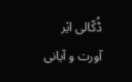ڈُکّالی اێر آورت و آیانی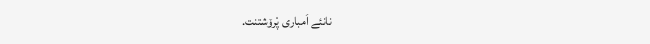نانئے اَمباری پْرۆشتنت.